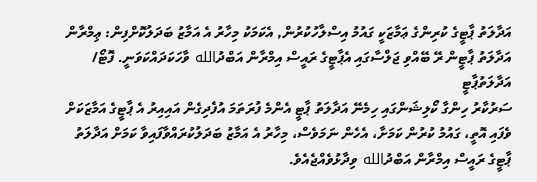އަދާލަތު ޕާޓީގެ ކުރިންގެ ޢަމާޒަކީ ގައުމު އިސްލާހުކުރުން, އެކަމަކު މިހާރު އެ އަމާޒު ބަދަލުކޮށްފިން: ޢިމްރާން
އަދާލަތު ޕާޓީން ރޭ ބޭއްވި ޖަލްސާގައި އެޕާޓީގެ ރައީސް އިމްރާން އަބްދުالله ވާހަކަދައްކަވަނީ. ފޮޓޯ/ އަދާލަތުޕާޓީ
ސަރުކާރު ހިންގާ ކޯލިޝަންގައި ހިމެނޭ އަދާލަތު ޕާޓީ އެންމެ ފުރަތަމަ އުފެދިގެން އައިއިރު އެ ޕާޓީގެ އަމާޒަކަށް ވެފައި އޮތީ، ގައުމު ކުރުން ކަމަށާ، އެހެން ނަމަވެސް، މިހާރު އެ އަމާޒު ބަދަލުކުރައްވާފައިވާ ކަމަށް އަދާލަތު ޕާޓީގެ ރައީސް އިމްރާން އަބްދުالله ވިދާޅުވެއްޖެއެވެ.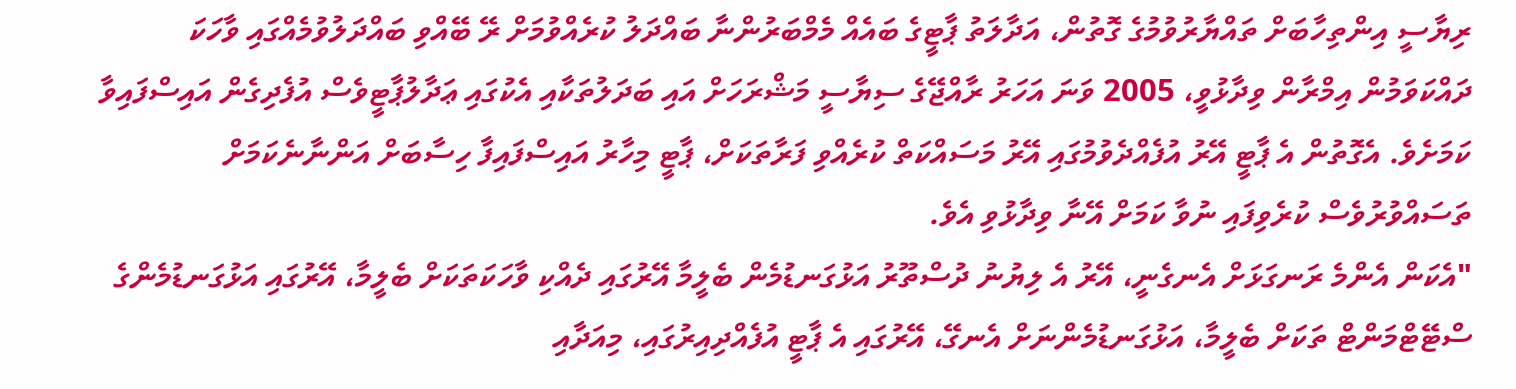ރިޔާސީ އިންތިހާބަށް ތައްޔާރުވުމުގެ ގޮތުން، އަދާލަތު ޕާޓީގެ ބައެއް މެމްބަރުންނާ ބައްދަލު ކުރެއްވުމަށް ރޭ ބޭއްވި ބައްދަލުވުމެއްގައި ވާހަކަ ދައްކަވަމުން އިމްރާން ވިދާޅުވީ، 2005 ވަނަ އަހަރު ރާއްޖޭގެ ސިޔާސީ މަޝްރަހަށް އައި ބަދަލުތަކާއި އެކުގައި ޢަދާލުޕާޓީވެސް އުފެދިގެން އައިސްފައިވާ ކަމަށެވެ. އެގޮތުން އެ ޕާޓީ އޭރު އުފެއްދެވުމުގައި އޭރު މަސައްކަތް ކުރެއްވި ފަރާތަކަށް، ޕާޓީ މިހާރު އައިސްފައިފާ ހިސާބަށް އަންނާނެކަމަށް ތަސައްވުރުވެސް ކުރެވިފައި ނުވާ ކަމަށް އޭނާ ވިދާޅުވި އެވެ.
"އެކަން އެންމެ ރަނގަޅަށް އެނގެނީ، އޭރު އެ ލިޔުނު ދުސްތޫރު އަޅުގަނޑުމެން ބެލީމާ އޭރުގައި ދެއްކި ވާހަކަތަކަށް ބެލީމާ، އޭރުގައި އަޅުގަނޑުމެންގެ ސްޓޭޓްމަންޓް ތަކަށް ބެލީމާ، އަޅުގަނޑުމެންނަށް އެނގޭ، އޭރުގައި އެ ޕާޓީ އުފެއްދިއިރުގައި، މިއަދާއި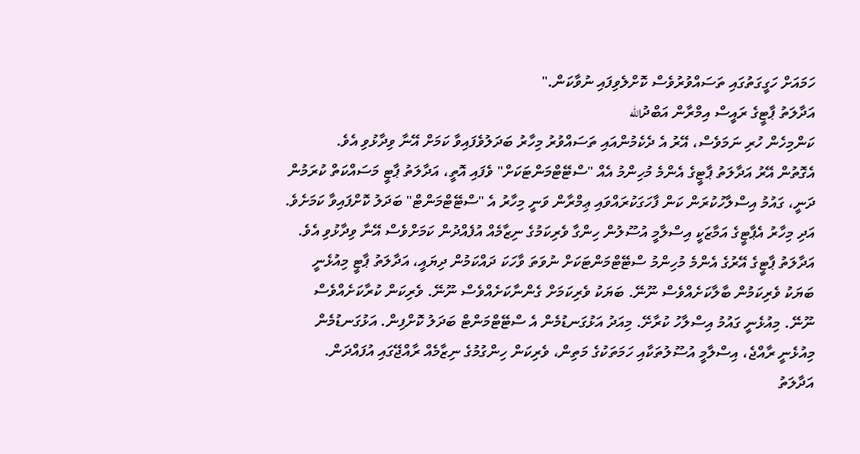ހަމައަށް ހަގީގަތުގައި ތަސައްވުރުވެސް ކޮށްލެވިފައި ނުވާކަން."
އަދާލަތު ޕާޓީގެ ރައީސް އިމްރާން އަބްދުالله
ކަންމިހެން ހުރި ނަމަވެސް، އޭރު އެ ދެކެމުންއައި ތަސައްވުރު މިހާރު ބަދަލުވެފައިވާ ކަމަށް އޭނާ ވިދާޅުވި އެވެ.
އެގޮތުން އޭރު އަދާލަތު ޕާޓީގެ އެންމެ މުހިންމު އެއް "ސްޓޭޓްމަންޓަކަށް" ވެފައި އޮތީ، އަދާލަތު ޕާޓީ މަސައްކަތް ކުރަމުން ދަނީ، ގައުމު އިސްލާހުކުރަން ކަން ފާހަގަކުރައްވައި ޢިމްރާން ވަނީ މިހާރު އެ "ސްޓޭޓްމަންޓް" ބަދަލު ކޮށްފައިވާ ކަމަށެވެ. އަދި މިހާރު އެޕާޓީގެ އަމާޒަކީ އިސްލާމީ އުސޫލުން ހިންގާ ވެރިކަމުގެ ނިޒާމެއް އުފެއްދުން ކަމަށްވެސް އޭނާ ވިދާޅުވި އެވެ.
އަދާލަތު ޕާޓީގެ އޭރުގެ އެންމެ މުހިންމު ސްޓޭޓްމަންޓަކަށް ނުވަތަ ވާހަކަ ދައްކަމުން ދިޔައީ، އަދާލަތު ޕާޓީ މިއުޅެނީ ބަޔަކު ވެރިކަމުން ބާލާކަށެއްވެސް ނޫނޭ. ބަޔަކު ވެރިކަމަށް ގެންނާކަށެއްވެސް ނޫނޭ. ވެރިކަން ކުރާކަށެއްވެސް ނޫނޭ. މިއުޅެނީ ގައުމު އިސްލާހު ކުރާށޭ. މިއަދު އަޅުގަނޑުމެން އެ ސްޓޭޓްމަންޓް ބަދަލު ކޮށްފިން. އަޅުގަނޑުމެން މިއުޅެނީ ރާއްޖެ، އިސްލާމީ އުސޫލުތަކާއި ހަމަތަކުގެ މަތިން، ވެރިކަން ހިންގުމުގެ ނިޒާމެއް ރާއްޖޭގައި އުފައްދަން.
އަދާލަތު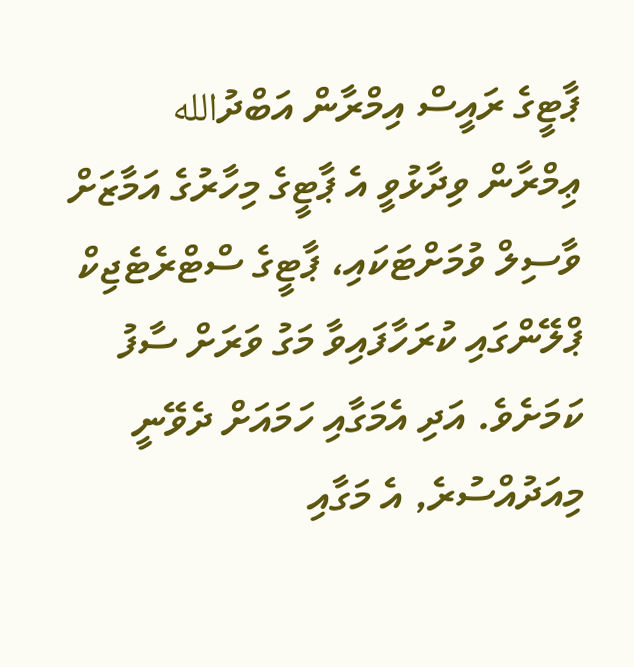ޕާޓީގެ ރައީސް އިމްރާން އަބްދުالله
ޢިމްރާން ވިދާޅުވީ އެ ޕާޓީގެ މިހާރުގެ އަމާޒަށް ވާސިލް ވުމަށްޓަކައި، ޕާޓީގެ ސްޓްރެޓެޖިކް ޕްލޭންގައި ކުރަހާފައިވާ މަގު ވަރަށް ސާފު ކަމަށެވެ. އަދި އެމަގާއި ހަމައަށް ދެވޭނީ މިއަދުއްސުރެ, އެ މަގާއި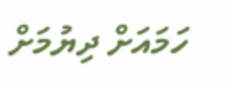ހަމައަށް ދިޔުމަށް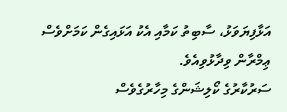އަޅާފިޔަވަޅު، ސާބިތު ކަމާއި އެކު އަޅައިގެން ކަމަށްވެސް ޢިމްރާން ވިދާޅުވިއެވެ.
ސަރުކާރުގެ ކޯލިޝަންގެ މިހާރުގެވެސް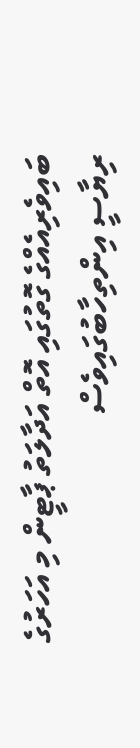ބައިވެރިއެއްގެ ގޮތުގައި އޮތް އަދާލަތު ޕާޓީން މި އަހަރުގެ ރިޔާސީ އިންތިހާބުގައިވެސް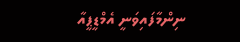ނިންމާފައިވަނީ އެމްޑީޕީއާ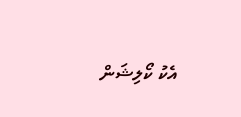އެކު ކޯލިޝަން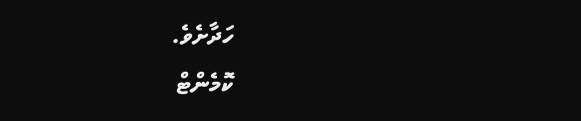ހަދާށެވެ.
ކޮމެންޓް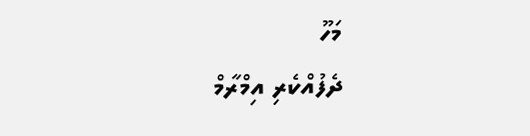މަހޫ
ދެފުއްކެރި އިމްރާމް